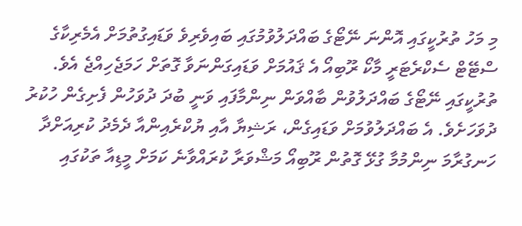މި މަހު ތުރުކީގައި އޮންނަ ނޭޓޯގެ ބައްދަލުވުމުގައި ބައިވެރިވެ ވަޑައިގުތުމަށް އެމެރިކާގެ ސްޓޭޓް ސެކްރެޓަރީ މާކޯ ރޫބިއޯ އެ ޤައުމަށް ވަޑައިގަންނަވާ ގޮތަށް ހަމަޖެހިއްޖެ އެވެ.
ތުރުކީގައި ނޭޓޯގެ ބައްދަލުވުން ބާއްވަން ނިންމާފައި ވަނީ ބުދަ ދުވަހުން ފެށިގެން ހުކުރު ދުވަހަށެވެ. އެ ބައްދަލުވުމަށް ވަޑައިގެން، ރަޝިޔާ އާއި ޔުކްރެއިންއާ ދެމެދު ކުރިއަށްދާ ހަނގުރާމަ ނިންމުމާ ގުޅޭ ގޮތުން ރޫބިއޯ މަޝްވަރާ ކުރައްވާނެ ކަމަށް މީޑިއާ ތަކުގައި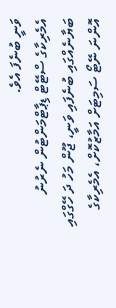ވަނީ ބުނެފަ އެވެ.
އެމެރިކާގެ ސްޓޭޓް ޑިޕާޓްމަންޓުން ނެރުނު ބަޔާނެއްގައި ބުނެފައި ވަނީ، ޖޫން މަހު ދަ ހޭގްގައި އޮންނަ ނޭޓޯ ސަމިޓަށް އަމާޒުކޮށް، އެމެރިކާގެ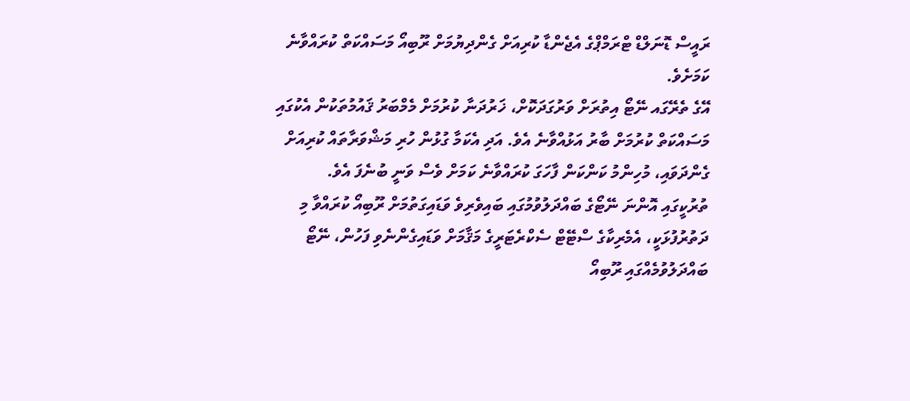ރައީސް ޑޮނަލްޑް ޓްރަމްޕްގެ އެޖެންޑާ ކުރިއަށް ގެންދިޔުމަށް ރޫބިއޯ މަސައްކަތް ކުރައްވާނެ ކަމަށެވެ.
އޭގެ ތެރޭގައ ނޭޓޯ އިތުރަށް ވަރުގަދަކޮށް، ޚަރުދަނާ ކުރުމަށް މެމްބަރު ޤައުމުތަކުން އެކުގައި މަސައްކަތް ކުރުމަށް ބާރު އަޅުއްވާނެ އެވެ. އަދި އެކަމާ ގުޅުން ހުރި މަޝްވަރާތައް ކުރިއަށް ގެންދަވައި، މުހިންމު ކަންކަން ފާހަގަ ކުރައްވާނެ ކަމަށް ވެސް ވަނީ ބުނެފަ އެވެ.
ތުރުކީގައި އޮންނަ ނޭޓޯގެ ބައްދަލުވުމުގައި ބައިވެރިވެ ވަޑައިގަތުމަށް ރޫބިއޯ ކުރައްވާ މި ދަތުރުފުޅަކީ، އެމެރިކާގެ ސްޓޭޓް ސެކްރެޓަރީގެ މަޤާމަށް ވަޑައިގެންނެވި ފަހުން، ނޭޓޯ ބައްދަލުވުމެއްގައި ރޫބިއޯ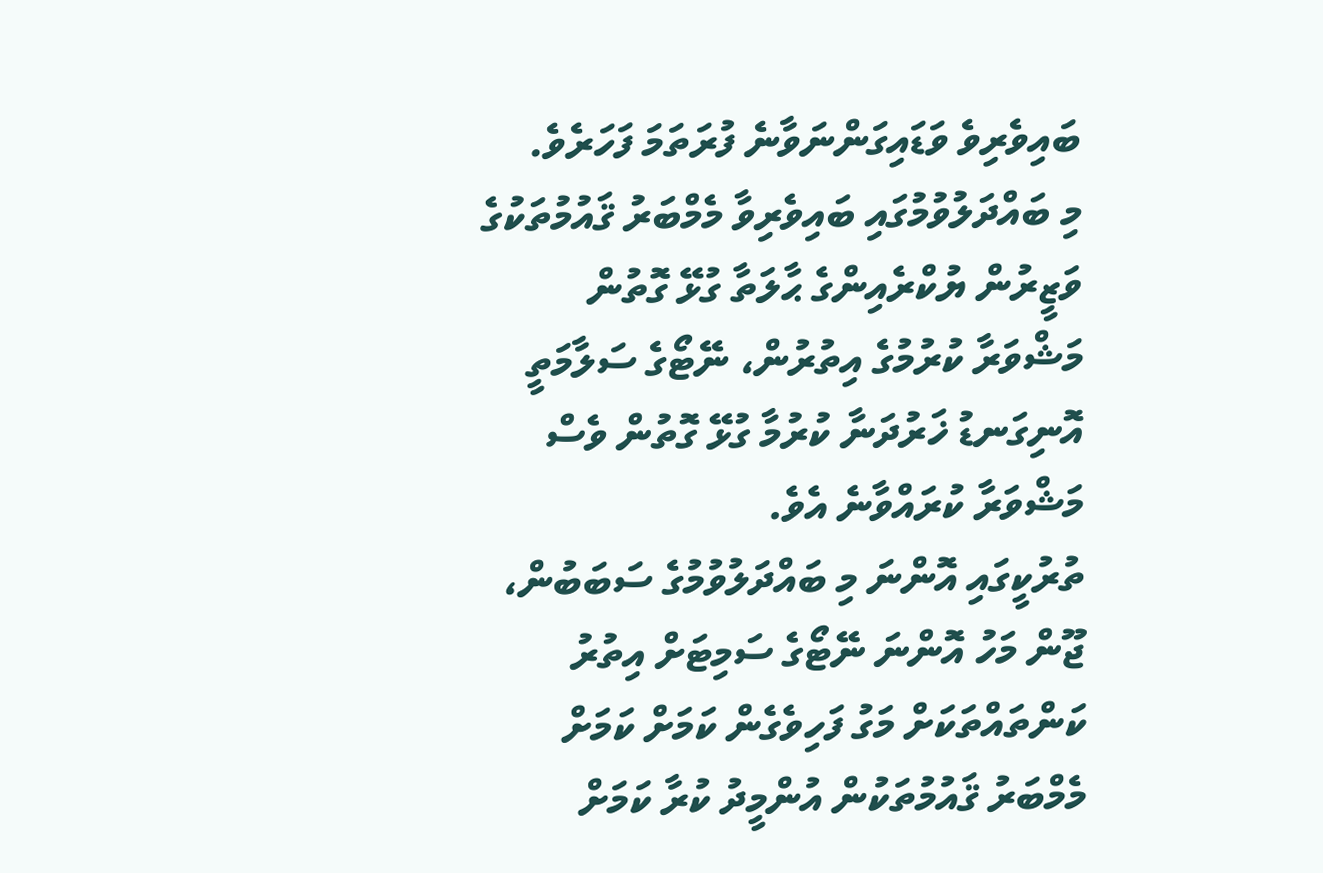ބައިވެރިވެ ވަޑައިގަންނަވާނެ ފުރަތަމަ ފަހަރެވެ.
މި ބައްދަލުވުމުގައި ބައިވެރިވާ މެމްބަރު ޤައުމުތަކުގެ ވަޒީރުން ޔުކްރެއިންގެ ޙާލަތާ ގުޅޭ ގޮތުން މަޝްވަރާ ކުރުމުގެ އިތުރުން، ނޭޓޯގެ ސަލާމަތީ އޮނިގަނޑު ޚަރުދަނާ ކުރުމާ ގުޅޭ ގޮތުން ވެސް މަޝްވަރާ ކުރައްވާނެ އެވެ.
ތުރުކީގައި އޮންނަ މި ބައްދަލުވުމުގެ ސަބަބުން، ޖޫން މަހު އޮންނަ ނޭޓޯގެ ސަމިޓަށް އިތުރު ކަންތައްތަކަށް މަގު ފަހިވެގެން ކަމަށް ކަމަށް މެމްބަރު ޤައުމުތަކުން އުންމީދު ކުރާ ކަމަށް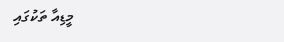މީޑިއާ ތަކުގައި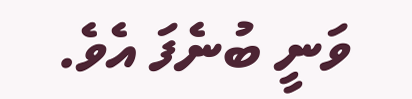ވަނީ ބުނެފަ އެވެ.